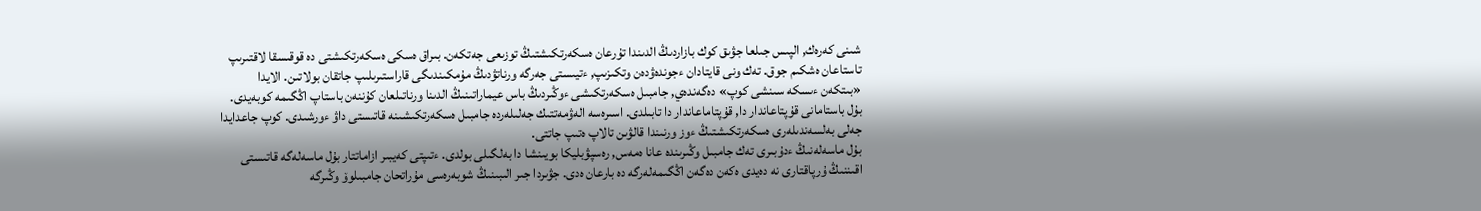شىنى كەرەك, الپىس جىلعا جۋىق كوك بازاردىڭ الدىندا تۇرعان ەسكەرتكىشتىڭ توزىعى جەتكەن. بىراق ەسكى ەسكەرتكىشتى دە قوقىسقا لاقتىرىپ تاستاعان ەشكىم جوق. تەك ونى قايتادان ءجوندەۋدەن وتكىزىپ, ءتيىستى جەرگە ورناتۋدىڭ مۇمكىندىگى قاراستىرىلىپ جاتقان بولاتىن. الايدا «بىتكەن ءىسكە سىنشى كوپ» دەگەندەي, جامبىل ەسكەرتكىشى ءوڭىردىڭ باس عيماراتىنىڭ الدىنا ورناتىلعان كۇننەن باستاپ اڭگىمە كوبەيدى. بۇل باستامانى قۇپتاعاندار دا, قۇپتاماعاندار دا تابىلدى. اسىرەسە الەۋمەتتىك جەلىلەردە جامبىل ەسكەرتكىشىنە قاتىستى داۋ ءورشىدى. كوپ جاعدايدا جەلى بەلسەندىلەرى ەسكەرتكىشتىڭ ءوز ورنىندا قالۋىن تالاپ ەتىپ جاتتى.
بۇل ماسەلەنىڭ ءدۇبىرى تەك جامبىل وڭىرىندە عانا ەمەس, رەسپۋبليكا بويىنشا دا بەلگىلى بولدى. ءتىپتى كەيبىر ازاماتتار بۇل ماسەلەگە قاتىستى اقىننىڭ ۇرپاقتارى نە دەيدى ەكەن دەگەن اڭگىمەلەرگە دە بارعان ەدى. جۋىردا جىر الىبىنىڭ شوبەرەسى مۇراتحان جامبىلوۆ وڭىرگە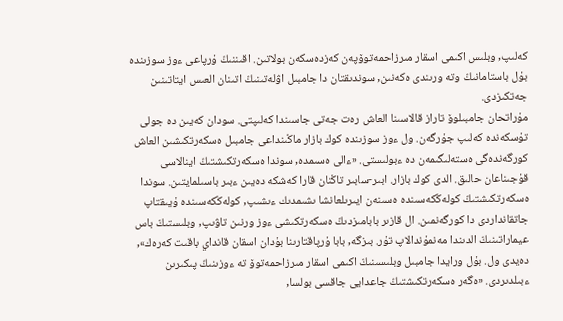كەلىپ, وبلىس اكىمى اسقار مىرزاحمەتوۆپەن كەزدەسكەن بولاتىن. اقىننىڭ ۇرپاعى ءوز سوزىندە بۇل باستامانىڭ وتە ورىندى ەكەنىن, سوندىقتان دا جامبىل اۋلەتىنىڭ اتىنان العىس ايتاتىنىن جەتكىزدى.
مۇراتحان جامبىلوۆ تاراز قالاسىنا العاش رەت جەتى جاسىندا كەلىپتى. سودان كەيىن دە جولى تۇسكەندە كەلىپ جۇرگەن. ول ءوز سوزىندە كوك بازار ماڭىنداعى جامبىل ەسكەرتكىشىن العاش كورگەندەگى ەستەلىگىمەن دە ءبولىستى. «ءالى ەسىمدە, سوندا ەسكەرتكىشتىڭ اينالاسى قۇجىناعان حالىق. الدى كوك بازار. ابىر-سابىر تاڭنان قارا كەشكە دەيىن ءبىر باسىلمايتىن. سوندا ەسكەرتكىشتىڭ كولەڭكەسىندە ەسىنەن ايىرىلعانشا ىشىمدىك ءىشىپ, كولەڭكەسىندە ۇيىقتاپ جاتقانداردى دا كورگەنمىن. ال قازىر بابامىزدىڭ ەسكەرتكىشى ءوز ورنىن تاۋىپ, وبلىستىڭ باس عيماراتىنىڭ الدىندا مەنمۇندالاپ تۇر. بىزگە, بابا ۇرپاقتارىنا بۇدان اسقان قانداي باقىت كەرەك», دەيدى ول. بۇل ورايدا جامبىل وبلىسىنىڭ اكىمى اسقار مىرزاحمەتوۆ تە ءوزىنىڭ پىكىرىن ءبىلدىردى. «ەگەر ەسكەرتكىشتىڭ جاعدايى جاقسى بولسا,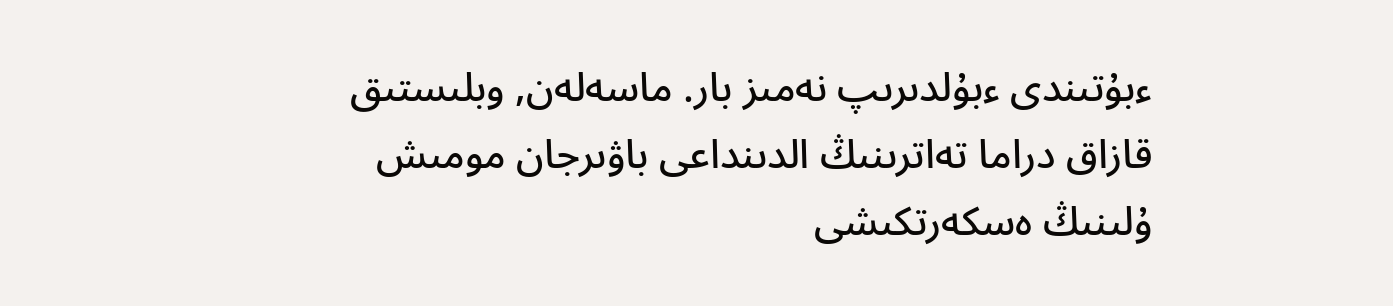ءبۇتىندى ءبۇلدىرىپ نەمىز بار. ماسەلەن, وبلىستىق قازاق دراما تەاترىنىڭ الدىنداعى باۋىرجان مومىش ۇلىنىڭ ەسكەرتكىشى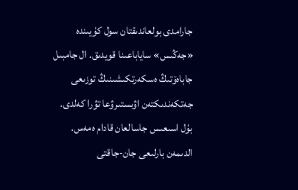جارامدى بولعاندىقتان سول كۇيىندە «جەڭىس» ساياباعىنا قويدىق. ال جامبىل جاباەۆتىڭ ەسكەرتكىشىنىڭ توزىعى جەتكەندىكتەن اۋىستىرۋعا تۋرا كەلدى. بۇل اسىعىس جاسالعان قادام ەمەس. الدىمەن بارلىعى جان-جاقتى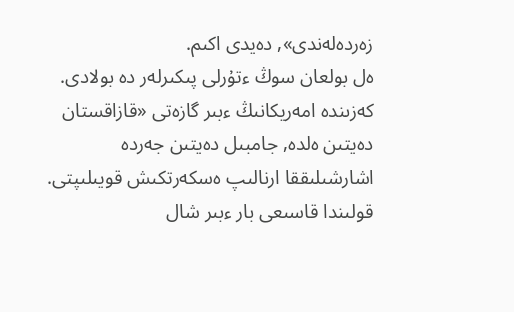زەردەلەندى», دەيدى اكىم.
ەل بولعان سوڭ ءتۇرلى پىكىرلەر دە بولادى. كەزىندە امەريكانىڭ ءبىر گازەتى «قازاقستان دەيتىن ەلدە, جامبىل دەيتىن جەردە اشارشىلىققا ارنالىپ ەسكەرتكىش قويىلىپتى. قولىندا قاسىعى بار ءبىر شال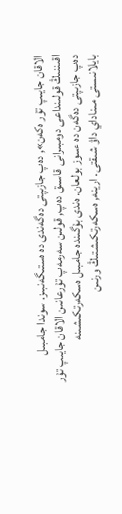الاقان جايىپ تۇر ەكەن», دەپ جازىپتى دەگەندى دە ەستىگەنبىز. سوندا جامبىل اقىننىڭ قولىنداعى دومبىرانى قاسىق دەپ, قولىن سەرمەپ تۇرعانىن الاقان جايىپ تۇر دەپ جازىپتى دەگەن دە ءسوز بولعان. ەندى بۇگىندە جامبىل ەسكەرتكىشىنە بايلانىستى مىناداي داۋ شىقتى. ارينە, ەسكەرتكىشتىڭ ورنىن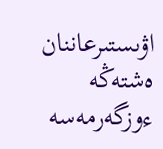اۋىستىرعاننان ەشتەڭە ءوزگەرمەسە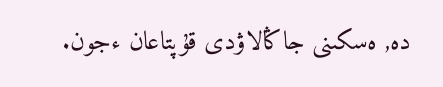دە, ەسكىنى جاڭالاۋدى قۇپتاعان ءجون.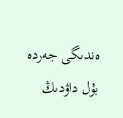ەندىگى جەردە بۇل داۋدىڭ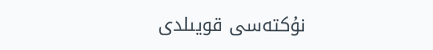نۇكتەسى قويىلدى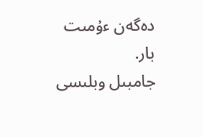دەگەن ءۇمىت بار.
جامبىل وبلىسى